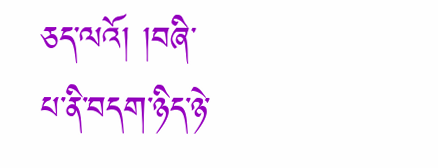ཅད་ལའོ། །བཞི་པ་ནི་བདག་ཉིད་ཉེ་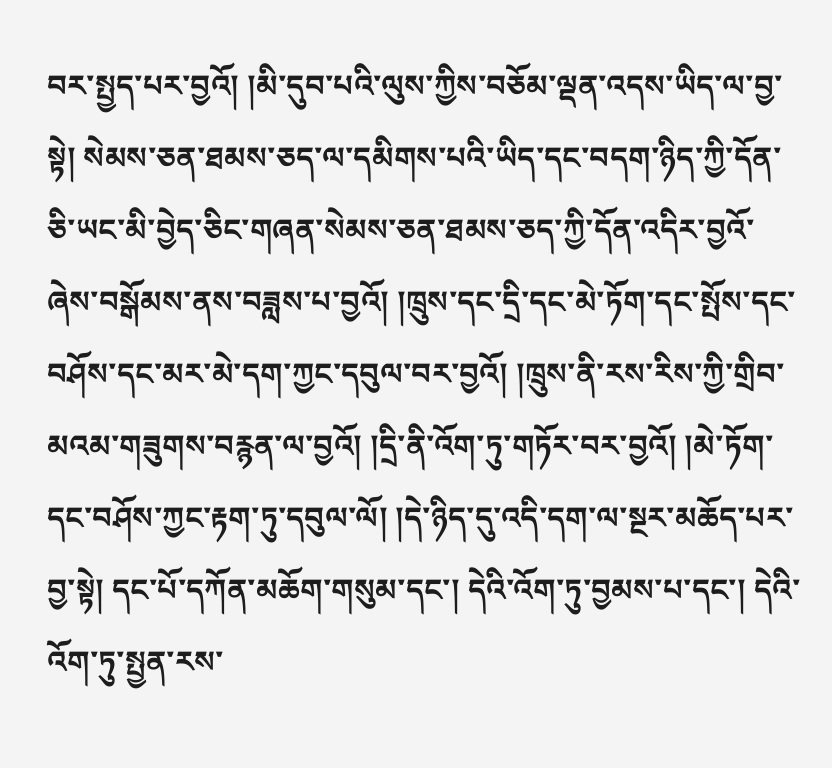བར་སྤྱད་པར་བྱའོ། །མི་དུབ་པའི་ལུས་ཀྱིས་བཅོམ་ལྡན་འདས་ཡིད་ལ་བྱ་སྟེ། སེམས་ཅན་ཐམས་ཅད་ལ་དམིགས་པའི་ཡིད་དང་བདག་ཉིད་ཀྱི་དོན་ཅི་ཡང་མི་བྱེད་ཅིང་གཞན་སེམས་ཅན་ཐམས་ཅད་ཀྱི་དོན་འདིར་བྱའོ་ཞེས་བསྒོམས་ནས་བཟླས་པ་བྱའོ། །ཁྲུས་དང་དྲི་དང་མེ་ཏོག་དང་སྤོས་དང་བཤོས་དང་མར་མེ་དག་ཀྱང་དབུལ་བར་བྱའོ། །ཁྲུས་ནི་རས་རིས་ཀྱི་གྲིབ་མའམ་གཟུགས་བརྙན་ལ་བྱའོ། །དྲི་ནི་འོག་ཏུ་གཏོར་བར་བྱའོ། །མེ་ཏོག་དང་བཤོས་ཀྱང་རྟག་ཏུ་དབུལ་ལོ། །དེ་ཉིད་དུ་འདི་དག་ལ་སྔར་མཆོད་པར་བྱ་སྟེ། དང་པོ་དཀོན་མཆོག་གསུམ་དང་། དེའི་འོག་ཏུ་བྱམས་པ་དང་། དེའི་འོག་ཏུ་སྤྱན་རས་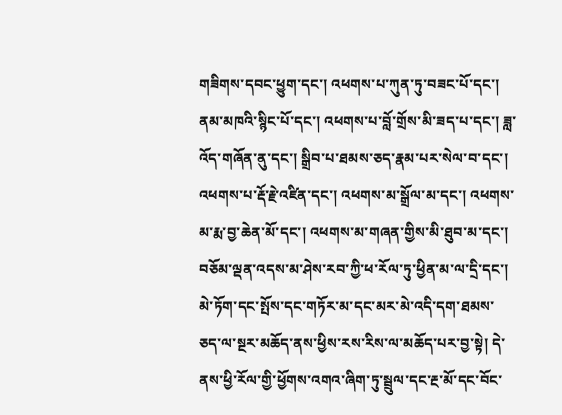གཟིགས་དབང་ཕྱུག་དང་། འཕགས་པ་ཀུན་ཏུ་བཟང་པོ་དང་། ནམ་མཁའི་སྙིང་པོ་དང་། འཕགས་པ་བློ་གྲོས་མི་ཟད་པ་དང་། ཟླ་འོད་གཞོན་ནུ་དང་། སྒྲིབ་པ་ཐམས་ཅད་རྣམ་པར་སེལ་བ་དང་། འཕགས་པ་རྡོ་རྗེ་འཛིན་དང་། འཕགས་མ་སྒྲོལ་མ་དང་། འཕགས་མ་རྨ་བྱ་ཆེན་མོ་དང་། འཕགས་མ་གཞན་གྱིས་མི་ཐུབ་མ་དང་། བཅོམ་ལྡན་འདས་མ་ཤེས་རབ་ཀྱི་ཕ་རོལ་ཏུ་ཕྱིན་མ་ལ་དྲི་དང་། མེ་ཏོག་དང་སྤོས་དང་གཏོར་མ་དང་མར་མེ་འདི་དག་ཐམས་ཅད་ལ་སྔར་མཆོད་ནས་ཕྱིས་རས་རིས་ལ་མཆོད་པར་བྱ་སྟེ། དེ་ནས་ཕྱི་རོལ་གྱི་ཕྱོགས་འགའ་ཞིག་ཏུ་སྦྲུལ་དང་རྔ་མོ་དང་བོང་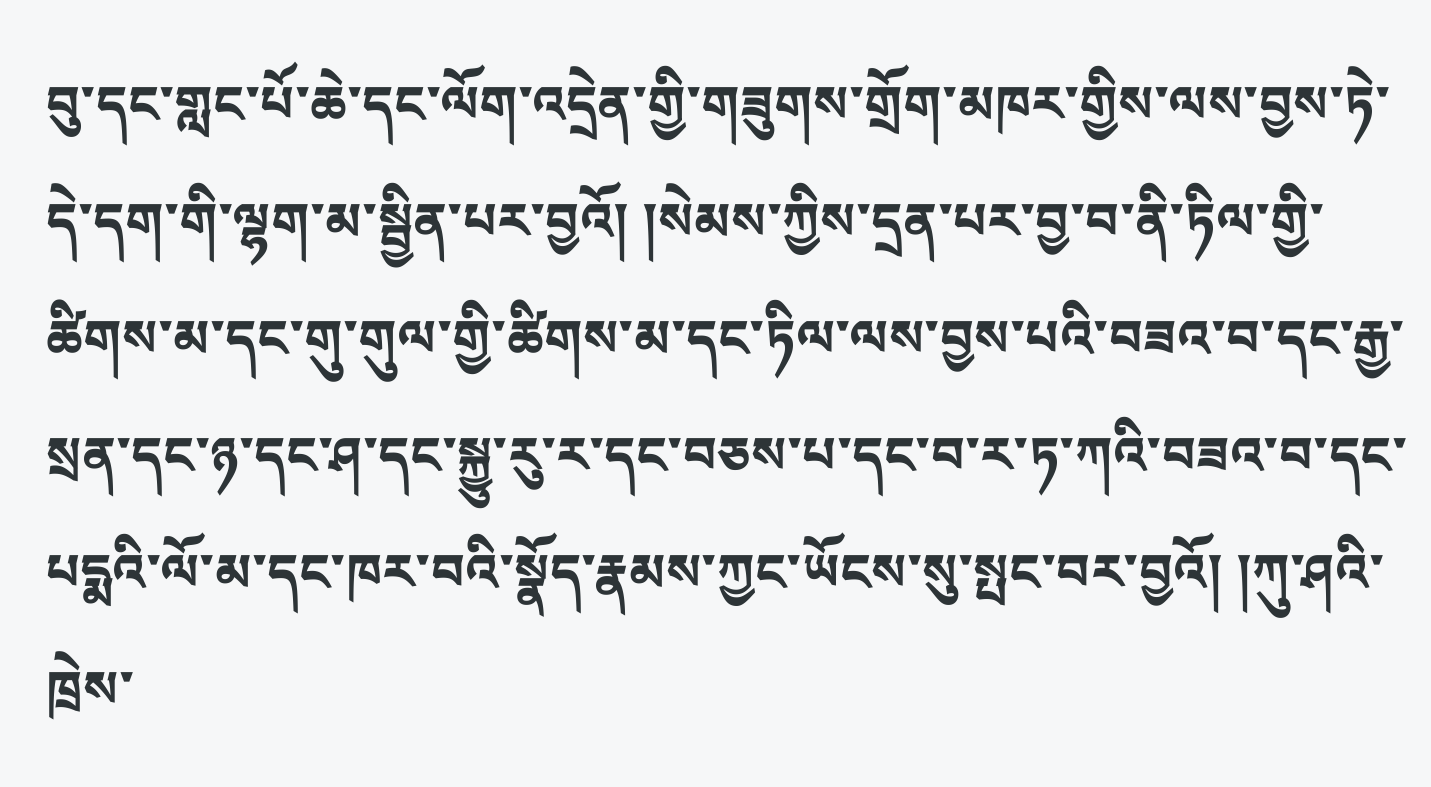བུ་དང་གླང་པོ་ཆེ་དང་ལོག་འདྲེན་གྱི་གཟུགས་གྲོག་མཁར་གྱིས་ལས་བྱས་ཏེ་དེ་དག་གི་ལྷག་མ་སྦྱིན་པར་བྱའོ། །སེམས་ཀྱིས་དྲན་པར་བྱ་བ་ནི་ཏིལ་གྱི་ཚིགས་མ་དང་གུ་གུལ་གྱི་ཚིགས་མ་དང་ཏིལ་ལས་བྱས་པའི་བཟའ་བ་དང་རྒྱ་སྲན་དང་ཉ་དང་ཤ་དང་སྐྱུ་རུ་ར་དང་བཅས་པ་དང་བ་ར་ཏ་ཀའི་བཟའ་བ་དང་པདྨའི་ལོ་མ་དང་ཁར་བའི་སྣོད་རྣམས་ཀྱང་ཡོངས་སུ་སྤང་བར་བྱའོ། །ཀུ་ཤའི་ཁྲེས་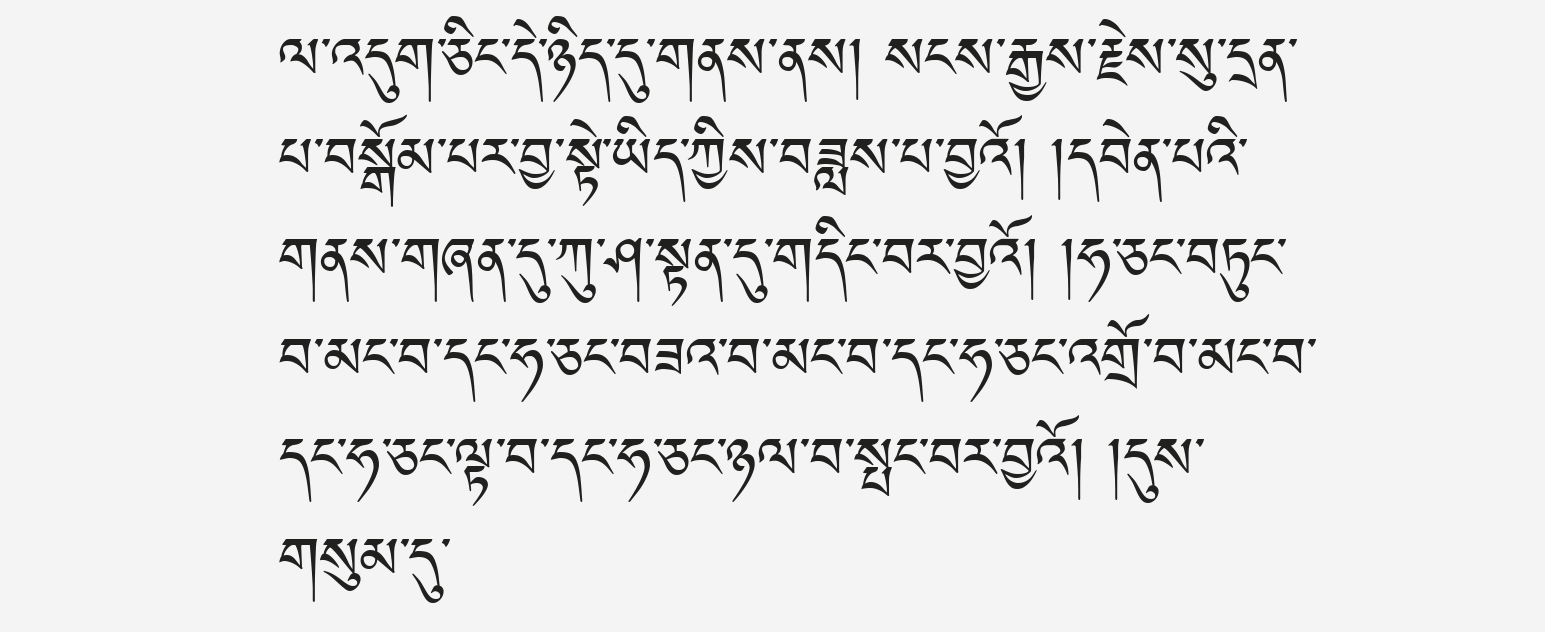ལ་འདུག་ཅིང་དེ་ཉིད་དུ་གནས་ནས། སངས་རྒྱས་རྗེས་སུ་དྲན་པ་བསྒོམ་པར་བྱ་སྟེ་ཡིད་ཀྱིས་བཟླས་པ་བྱའོ། །དབེན་པའི་གནས་གཞན་དུ་ཀུ་ཤ་སྟན་དུ་གདིང་བར་བྱའོ། །ཧ་ཅང་བཏུང་བ་མང་བ་དང་ཧ་ཅང་བཟའ་བ་མང་བ་དང་ཧ་ཅང་འགྲོ་བ་མང་བ་དང་ཧ་ཅང་ལྟ་བ་དང་ཧ་ཅང་ཉལ་བ་སྤང་བར་བྱའོ། །དུས་གསུམ་དུ་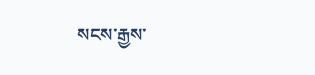སངས་རྒྱས་